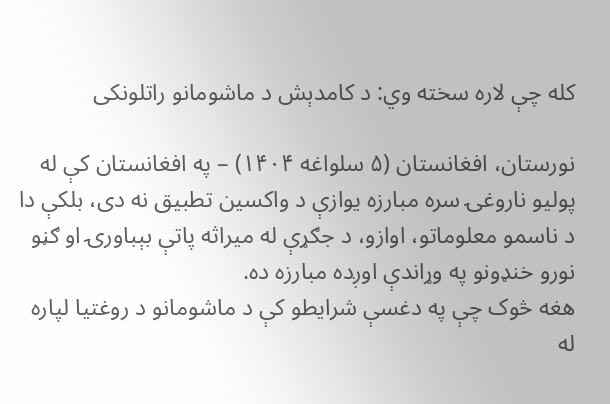کله چې لاره سخته وي: د کامدېش د ماشومانو راتلونکی

نورستان، افغانستان (۵ سلواغه ۱۴۰۴) – په افغانستان کې له پولیو ناروغۍ سره مبارزه یوازې د واکسین تطبیق نه دی، بلکې دا د ناسمو معلوماتو، اوازو، د جګړې له میراثه پاتې بېباورۍ او ګڼو نورو خنډونو په وړاندې اوږده مبارزه ده.
هغه څوک چې په دغسې شرایطو کې د ماشومانو د روغتیا لپاره له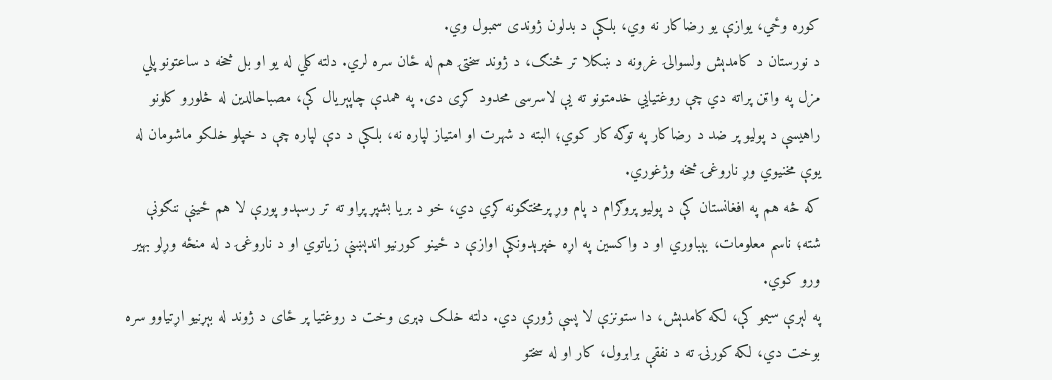کوره وځي، یوازې یو رضاکار نه وي، بلکې د بدلون ژوندی سمبول وي.
د نورستان د کامدېش ولسوالۍ غرونه د ښکلا تر څنګ، د ژوند سختۍ هم له ځان سره لري. دلته کلي له یو او بل څخه د ساعتونو پلي مزل په واټن پراته دي چې روغتیايي خدمتونو ته یې لاسرسی محدود کړی دی. په همدې چاپېریال کې، مصباحالدین له څلورو کلونو راهیسې د پولیو پر ضد د رضاکار په توګه کار کوي؛ البته د شهرت او امتیاز لپاره نه، بلکې د دې لپاره چې د خپلو خلکو ماشومان له یوې مخنیوي وړ ناروغۍ څخه وژغوري.
که څه هم په افغانستان کې د پولیو پروګرام د پام وړ پرمختګونه کړي دي، خو د بریا بشپړ پړاو ته تر رسېدو پورې لا هم ځینې ننګونې شته؛ ناسم معلومات، بېباوري او د واکسین په اړه خپرېدونکې اوازې د ځینو کورنیو اندېښنې زیاتوي او د ناروغۍ د له منځه وړلو بهیر ورو کوي.
په لېرې سیمو کې، لکه کامدېش، دا ستونزې لا پسې ژورې دي. دلته خلک ډېری وخت د روغتیا پر ځای د ژوند له بېړنيو اړتیاوو سره بوخت دي، لکه کورنۍ ته د نفقې برابرول، کار او له سختو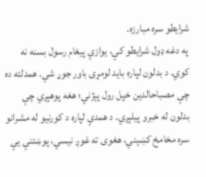شرایطو سره مبارزه.
په دغه ډول شرایطو کې، یوازې پیغام رسول بسنه نه کوي. د بدلون لپاره باید لومړی باور جوړ شي. همدلته ده چې مصباحالدین خپل رول پېژني؛ هغه پوهېږي چې بدلون له خبرو پیلېږي. د همدې لپاره د کورنیو له مشرانو سره مخامخ کښېني، هغوی ته غوږ نیسي، پوښتنې یې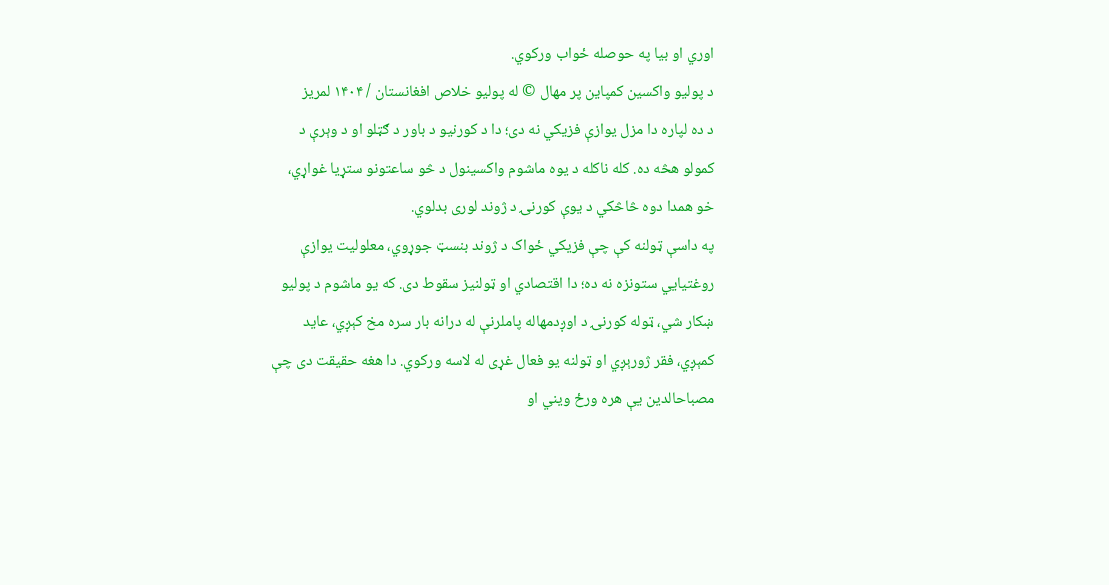اوري او بیا په حوصله ځواب ورکوي.
د پولیو واکسین کمپاین پر مهال © له پولیو خلاص افغانستان / ۱۴۰۴ لمریز
د ده لپاره دا مزل یوازې فزیکي نه دی؛ دا د کورنیو د باور د ګټلو او د وېرې د کمولو هڅه ده. کله ناکله د یوه ماشوم واکسینول د څو ساعتونو ستړیا غواړي، خو همدا دوه څاڅکي د یوې کورنۍ د ژوند لوری بدلوي.
په داسې ټولنه کې چې فزیکي ځواک د ژوند بنسټ جوړوي، معلولیت یوازې روغتیایي ستونزه نه ده؛ دا اقتصادي او ټولنیز سقوط دی. که یو ماشوم د پولیو ښکار شي، ټوله کورنۍ د اوږدمهاله پاملرنې له درانه بار سره مخ کېږي، عاید کمېږي، فقر ژورېږي او ټولنه یو فعال غړی له لاسه ورکوي. دا هغه حقیقت دی چې مصباحالدین یې هره ورځ ویني او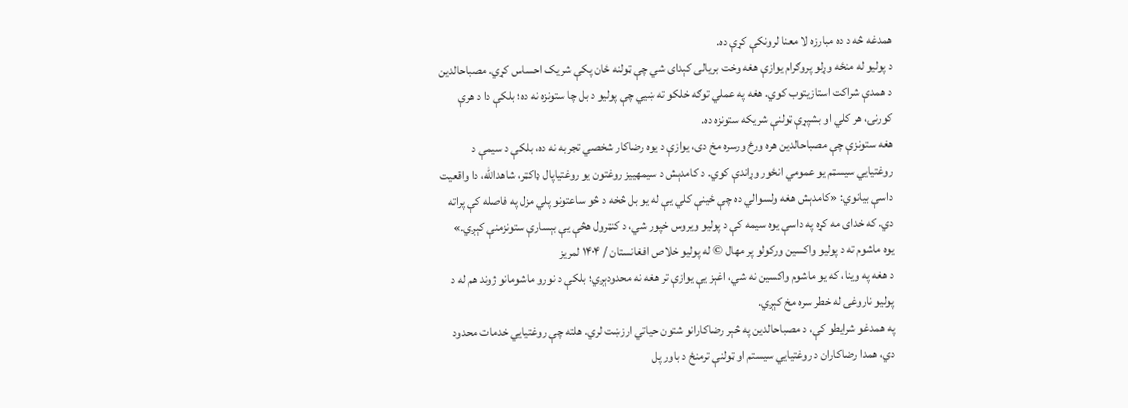همدغه څه د ده مبارزه لا معنا لرونکې کړې ده.
د پولیو له منځه وړلو پروګرام یوازې هغه وخت بریالی کېدای شي چې ټولنه ځان پکې شریک احساس کړي. مصباحالدین د همدې شراکت استازیتوب کوي. هغه په عملي توګه خلکو ته ښيي چې پولیو د بل چا ستونزه نه ده؛ بلکې دا د هرې کورنۍ، هر کلي او بشپړې ټولنې شریکه ستونزه ده.
هغه ستونزې چې مصباحالدین هره ورځ ورسره مخ دی، یوازې د یوه رضاکار شخصي تجربه نه ده، بلکې د سیمې د روغتیايي سیسټم یو عمومي انځور وړاندې کوي. د کامدېش د سیمهییز روغتون یو روغتیاپال ډاکټر، شاهدالله، دا واقعیت داسې بیانوي: «کامدېش هغه ولسوالي ده چې ځینې کلي یې له یو بل څخه د څو ساعتونو پلي مزل په فاصله کې پراته دي. که خدای مه کړه په داسې یوه سیمه کې د پولیو ویروس خپور شي، د کنټرول هڅې یې بېسارې ستونزمنې کېږي.»
یوه ماشوم ته د پولیو واکسین ورکولو پر مهال © له پولیو خلاص افغانستان / ۱۴۰۴ لمریز
د هغه په وینا، که یو ماشوم واکسین نه شي، اغېز یې یوازې تر هغه نه محدودېږي؛ بلکې د نورو ماشومانو ژوند هم له د پولیو ناروغۍ له خطر سره مخ کېږي.
په همدغو شرایطو کې، د مصباحالدین په څېر رضاکارانو شتون حیاتي ارزښت لري. هلته چې روغتیايي خدمات محدود دي، همدا رضاکاران د روغتیايي سیستم او ټولنې ترمنځ د باور پل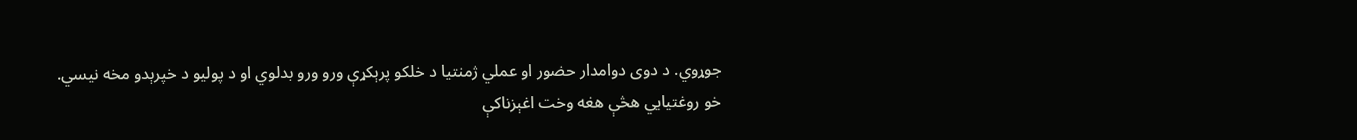جوړوي. د دوی دوامدار حضور او عملي ژمنتیا د خلکو پرېکړې ورو ورو بدلوي او د پولیو د خپرېدو مخه نیسي.
خو روغتیايي هڅې هغه وخت اغېزناکې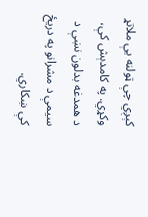کېږي چې ټولنه یې ملاتړ وکړي. په کامدېش کې، د همدغه بدلون نښې د سیمې د مشرانو په دریځ کې ښکاري.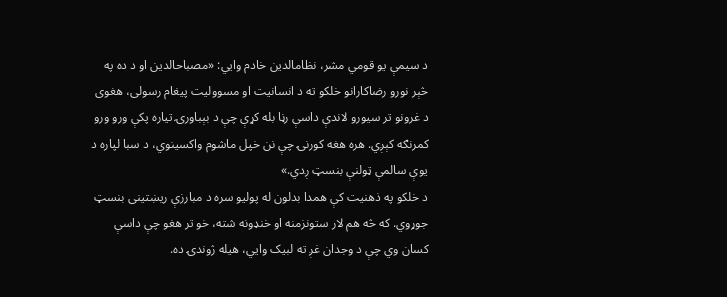د سیمې یو قومي مشر، نظامالدین خادم وايي: «مصباحالدین او د ده په څېر نورو رضاکارانو خلکو ته د انسانیت او مسوولیت پیغام رسولی، هغوی د غرونو تر سیورو لاندې داسې رڼا بله کړې چې د بېباورۍ تیاره پکې ورو ورو کمرنګه کېږي. هره هغه کورنۍ چې نن خپل ماشوم واکسینوي، د سبا لپاره د یوې سالمې ټولنې بنسټ ږدي.»
د خلکو په ذهنیت کې همدا بدلون له پولیو سره د مبارزې ریښتینی بنسټ جوړوي. که څه هم لار ستونزمنه او خنډونه شته، خو تر هغو چې داسې کسان وي چې د وجدان غږ ته لبیک وايي، هیله ژوندۍ ده.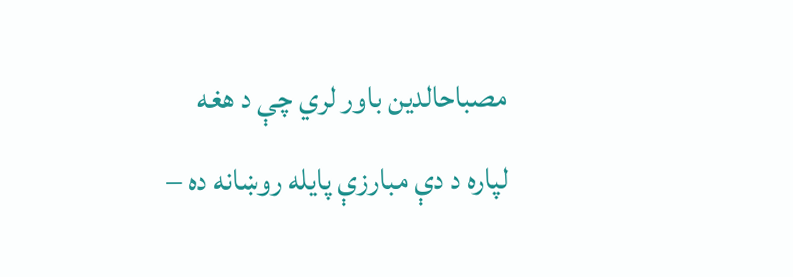مصباحالدین باور لري چې د هغه لپاره د دې مبارزې پایله روښانه ده –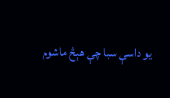یو داسې سبا چې هېڅ ماشوم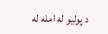د پولیو له امله له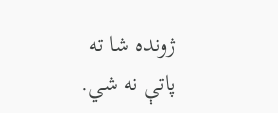ژونده شا ته پاتې نه شي.